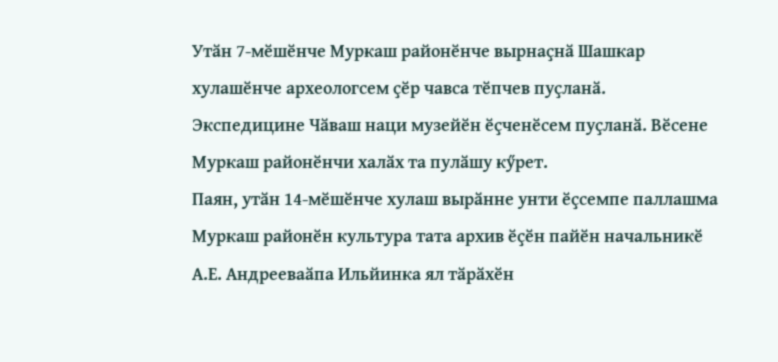Утӑн 7-мӗшӗнче Муркаш районӗнче вырнаҫнӑ Шашкар хулашӗнче археологсем ҫӗр чавса тӗпчев пуҫланӑ. Экспедицине Чӑваш наци музейӗн ӗҫченӗсем пуҫланӑ. Вӗсене Муркаш районӗнчи халӑх та пулӑшу кӳрет.
Паян, утӑн 14-мӗшӗнче хулаш вырӑнне унти ӗҫсемпе паллашма Муркаш районӗн культура тата архив ӗҫӗн пайӗн начальникӗ А.Е. Андрееваӑпа Ильйинка ял тӑрӑхӗн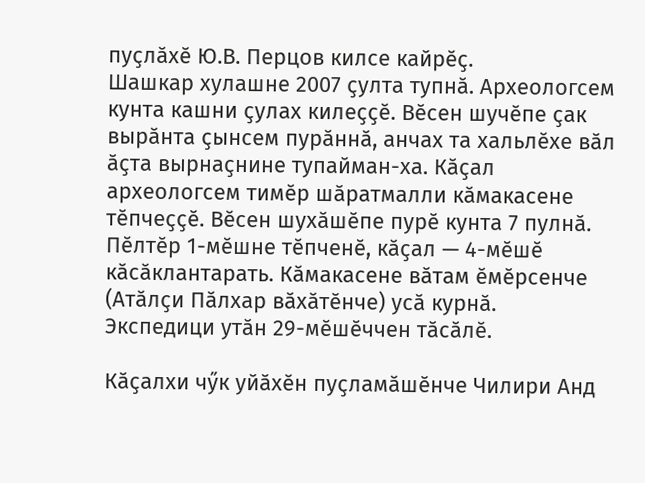пуҫлӑхӗ Ю.В. Перцов килсе кайрӗҫ.
Шашкар хулашне 2007 ҫулта тупнӑ. Археологсем кунта кашни ҫулах килеҫҫӗ. Вӗсен шучӗпе ҫак вырӑнта ҫынсем пурӑннӑ, анчах та хальлӗхе вӑл ӑҫта вырнаҫнине тупайман-ха. Кӑҫал археологсем тимӗр шӑратмалли кӑмакасене тӗпчеҫҫӗ. Вӗсен шухӑшӗпе пурӗ кунта 7 пулнӑ. Пӗлтӗр 1-мӗшне тӗпченӗ, кӑҫал — 4-мӗшӗ кӑсӑклантарать. Кӑмакасене вӑтам ӗмӗрсенче (Атӑлҫи Пӑлхар вӑхӑтӗнче) усӑ курнӑ.
Экспедици утӑн 29-мӗшӗччен тӑсӑлӗ.

Кӑҫалхи чӳк уйӑхӗн пуҫламӑшӗнче Чилири Анд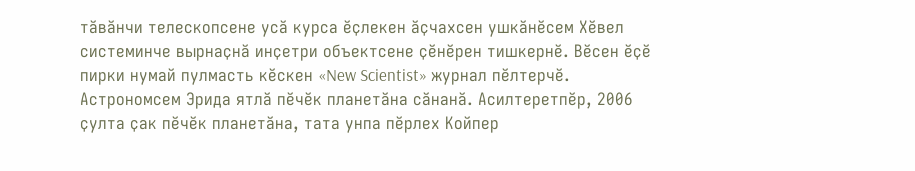тӑвӑнчи телескопсене усӑ курса ӗҫлекен ӑҫчахсен ушкӑнӗсем Хӗвел системинче вырнаҫнӑ инҫетри объектсене ҫӗнӗрен тишкернӗ. Вӗсен ӗҫӗ пирки нумай пулмасть кӗскен «New Scientist» журнал пӗлтерчӗ.
Астрономсем Эрида ятлӑ пӗчӗк планетӑна сӑнанӑ. Асилтеретпӗр, 2006 ҫулта ҫак пӗчӗк планетӑна, тата унпа пӗрлех Койпер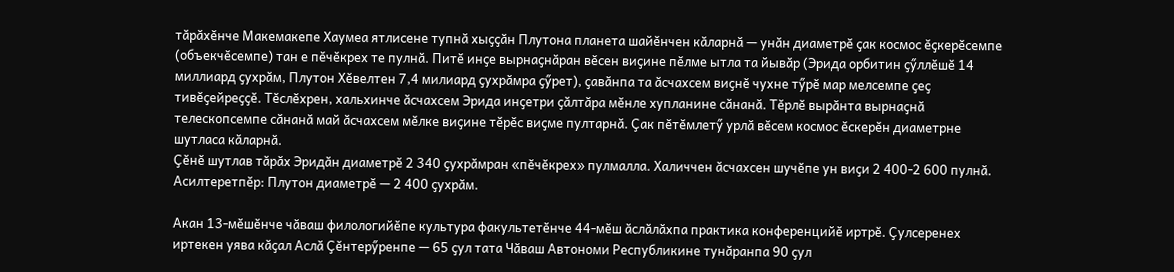тӑрӑхӗнче Макемакепе Хаумеа ятлисене тупнӑ хыҫҫӑн Плутона планета шайӗнчен кӑларнӑ — унӑн диаметрӗ ҫак космос ӗҫкерӗсемпе (объекчӗсемпе) тан е пӗчӗкрех те пулнӑ. Питӗ инҫе вырнаҫнӑран вӗсен виҫине пӗлме ытла та йывӑр (Эрида орбитин ҫӳллӗшӗ 14 миллиард ҫухрӑм, Плутон Хӗвелтен 7,4 милиард ҫухрӑмра ҫӳрет), ҫавӑнпа та ӑсчахсем виҫнӗ чухне тӳрӗ мар мелсемпе ҫеҫ тивӗҫейреҫҫӗ. Тӗслӗхрен, хальхинче ӑсчахсем Эрида инҫетри ҫӑлтӑра мӗнле хупланине сӑнанӑ. Тӗрлӗ вырӑнта вырнаҫнӑ телескопсемпе сӑнанӑ май ӑсчахсем мӗлке виҫине тӗрӗс виҫме пултарнӑ. Ҫак пӗтӗмлетӳ урлӑ вӗсем космос ӗскерӗн диаметрне шутласа кӑларнӑ.
Ҫӗнӗ шутлав тӑрӑх Эридӑн диаметрӗ 2 340 ҫухрӑмран «пӗчӗкрех» пулмалла. Халиччен ӑсчахсен шучӗпе ун виҫи 2 400-2 600 пулнӑ. Асилтеретпӗр: Плутон диаметрӗ — 2 400 ҫухрӑм.

Акан 13-мӗшӗнче чӑваш филологийӗпе культура факультетӗнче 44-мӗш ӑслӑлӑхпа практика конференцийӗ иртрӗ. Ҫулсеренех иртекен уява кӑҫал Аслӑ Ҫӗнтерӳренпе — 65 ҫул тата Чӑваш Автономи Республикине тунӑранпа 90 ҫул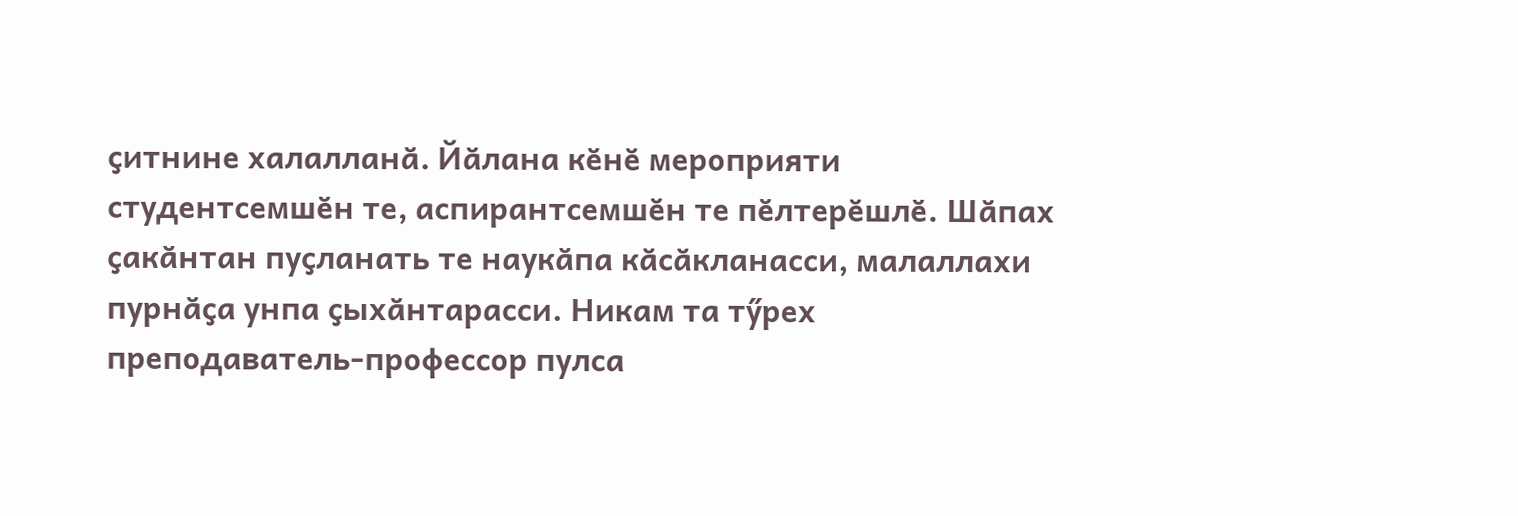ҫитнине халалланӑ. Йӑлана кӗнӗ мероприяти студентсемшӗн те, аспирантсемшӗн те пӗлтерӗшлӗ. Шӑпах ҫакӑнтан пуҫланать те наукӑпа кӑсӑкланасси, малаллахи пурнӑҫа унпа ҫыхӑнтарасси. Никам та тӳрех преподаватель-профессор пулса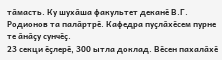тӑмасть. Ку шухӑша факультет деканӗ В.Г. Родионов та палӑртрӗ. Кафедра пуҫлӑхӗсем пурне те ӑнӑҫу сунчӗҫ.
23 секци ӗҫлерӗ, 300 ытла доклад. Вӗсен пахалӑхӗ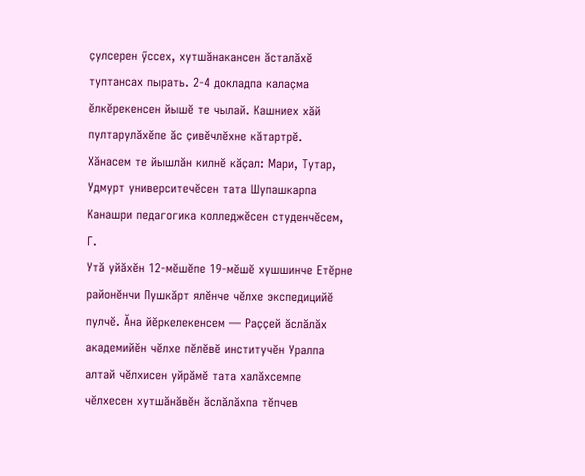ҫулсерен ӳссех, хутшӑнакансен ӑсталӑхӗ туптансах пырать. 2-4 докладпа калаҫма ӗлкӗрекенсен йышӗ те чылай. Кашниех хӑй пултарулӑхӗпе ӑс ҫивӗчлӗхне кӑтартрӗ.
Хӑнасем те йышлӑн килнӗ кӑҫал: Мари, Тутар, Удмурт университечӗсен тата Шупашкарпа Канашри педагогика колледжӗсен студенчӗсем, Г.
Утӑ уйӑхӗн 12-мӗшӗпе 19-мӗшӗ хушшинче Етӗрне районӗнчи Пушкӑрт ялӗнче чӗлхе экспедицийӗ пулчӗ. Ӑна йӗркелекенсем — Раҫҫей ӑслӑлӑх академийӗн чӗлхе пӗлӗвӗ институчӗн Уралпа алтай чӗлхисен уйрӑмӗ тата халӑхсемпе чӗлхесен хутшӑнӑвӗн ӑслӑлӑхпа тӗпчев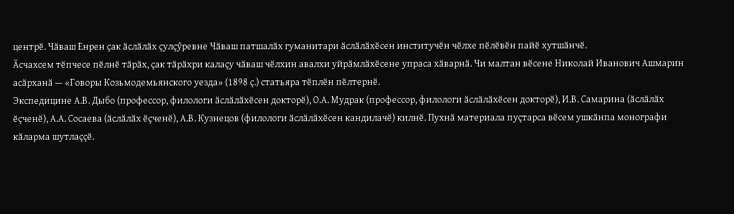центрӗ. Чӑваш Енрен ҫак ӑслӑлӑх ҫулҫӳревне Чӑваш патшалӑх гуманитари ӑслӑлӑхӗсен институчӗн чӗлхе пӗлӗвӗн пайӗ хутшӑнчӗ.
Ӑсчахсем тӗпчесе пӗлнӗ тӑрӑх, ҫак тӑрӑхри калаҫу чӑваш чӗлхин авалхи уйрӑмлӑхӗсене упраса хӑварнӑ. Чи малтан вӗсене Николай Иванович Ашмарин асӑрханӑ — «Говоры Козьмодемьянского уезда» (1898 ҫ.) статьяра тӗплӗн пӗлтернӗ.
Экспедицине А.В. Дыбо (профессор, филологи ӑслӑлӑхӗсен докторӗ), О.А. Мудрак (профессор, филологи ӑслӑлӑхӗсен докторӗ), И.В. Самарина (ӑслӑлӑх ӗҫченӗ), А.А. Сосаева (ӑслӑлӑх ӗҫченӗ), А.В. Кузнецов (филологи ӑслӑлӑхӗсен кандилачӗ) килнӗ. Пухнӑ материала пуҫтарса вӗсем ушкӑнпа монографи кӑларма шутлаҫҫӗ.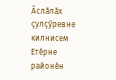Ӑслӑлӑх ҫулҫӳревне килнисем Етӗрне районӗн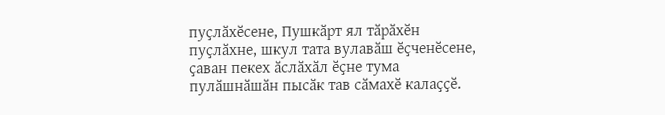пуҫлӑхӗсене, Пушкӑрт ял тӑрӑхӗн пуҫлӑхне, шкул тата вулавӑш ӗҫченӗсене, ҫаван пекех ӑслӑхӑл ӗҫне тума пулӑшнӑшӑн пысӑк тав сӑмахӗ калаҫҫӗ.